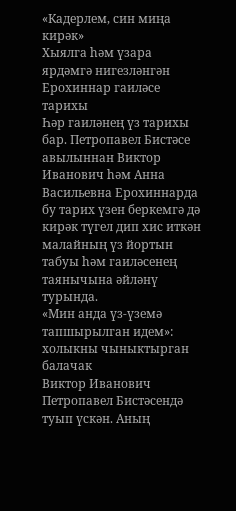«Кадерлем, син миңа кирәк»
Хыялга һәм үзара ярдәмгә нигезләнгән Ерохиннар гаиләсе тарихы
Һәр гаиләнең үз тарихы бар. Петропавел Бистәсе авылыннан Виктор Иванович һәм Анна Васильевна Ерохиннарда бу тарих үзен беркемгә дә кирәк түгел дип хис иткән малайның үз йортын табуы һәм гаиләсенең таянычына әйләнү турында.
«Мин анда үз-үземә тапшырылган идем»: холыкны чыныктырган балачак
Виктор Иванович Петропавел Бистәсендә туып үскән. Аның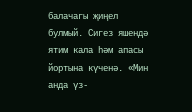балачагы җиңел булмый. Сигез яшендә ятим кала һәм апасы йортына күченә. «Мин анда үз-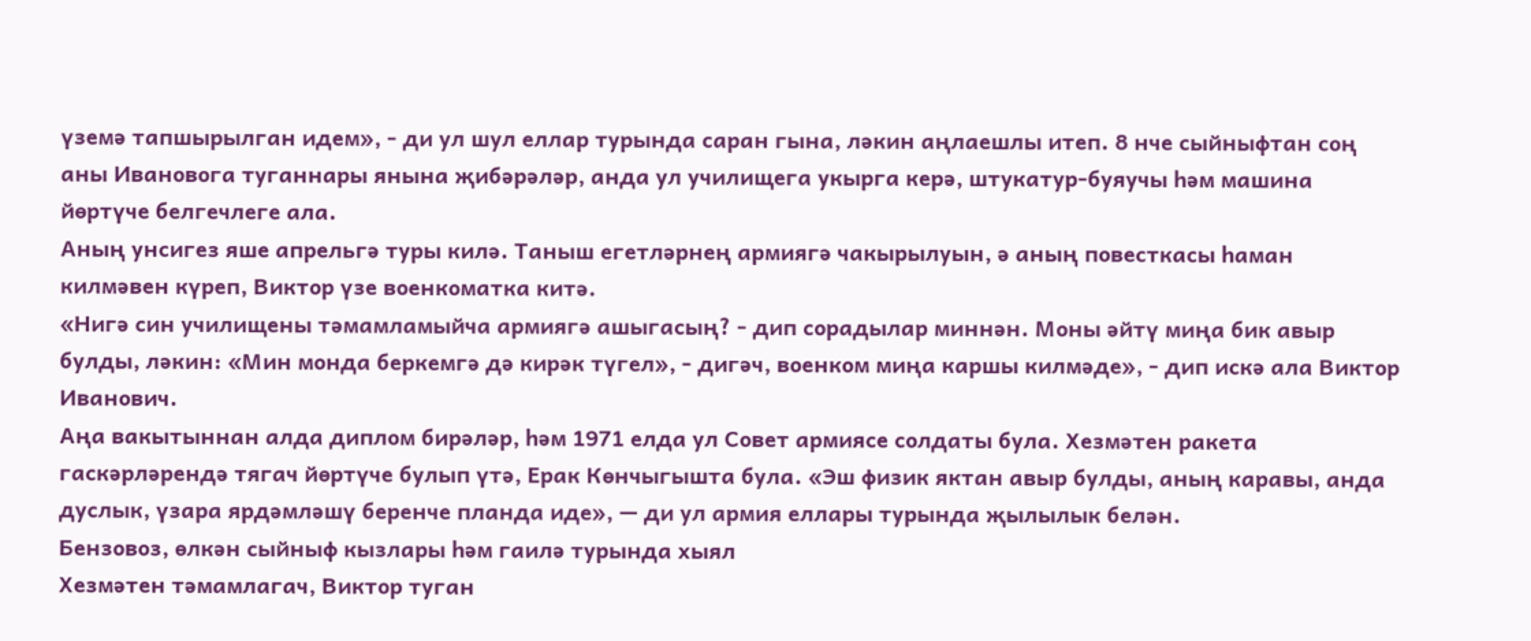үземә тапшырылган идем», - ди ул шул еллар турында саран гына, ләкин аңлаешлы итеп. 8 нче сыйныфтан соң аны Ивановога туганнары янына җибәрәләр, анда ул училищега укырга керә, штукатур-буяучы һәм машина йөртүче белгечлеге ала.
Аның унсигез яше апрельгә туры килә. Таныш егетләрнең армиягә чакырылуын, ә аның повесткасы һаман килмәвен күреп, Виктор үзе военкоматка китә.
«Нигә син училищены тәмамламыйча армиягә ашыгасың? - дип сорадылар миннән. Моны әйтү миңа бик авыр булды, ләкин: «Мин монда беркемгә дә кирәк түгел», - дигәч, военком миңа каршы килмәде», - дип искә ала Виктор Иванович.
Аңа вакытыннан алда диплом бирәләр, һәм 1971 елда ул Совет армиясе солдаты була. Хезмәтен ракета гаскәрләрендә тягач йөртүче булып үтә, Ерак Көнчыгышта була. «Эш физик яктан авыр булды, аның каравы, анда дуслык, үзара ярдәмләшү беренче планда иде», — ди ул армия еллары турында җылылык белән.
Бензовоз, өлкән сыйныф кызлары һәм гаилә турында хыял
Хезмәтен тәмамлагач, Виктор туган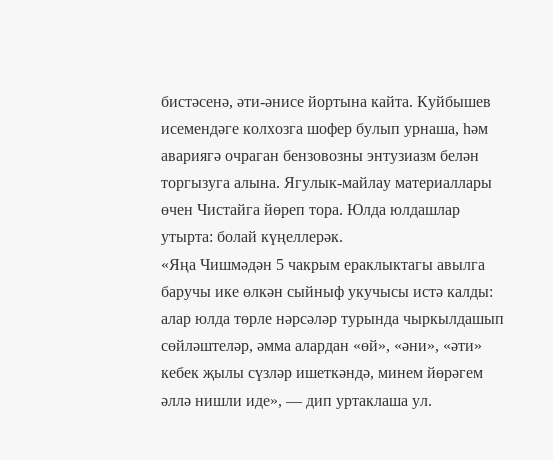бистәсенә, әти-әнисе йортына кайта. Куйбышев исемендәге колхозга шофер булып урнаша, һәм авариягә очраган бензовозны энтузиазм белән торгызуга алына. Ягулык-майлау материаллары өчен Чистайга йөреп тора. Юлда юлдашлар утырта: болай күңеллерәк.
«Яңа Чишмәдән 5 чакрым ераклыктагы авылга баручы ике өлкән сыйныф укучысы истә калды: алар юлда төрле нәрсәләр турында чыркылдашып сөйләштеләр, әмма алардан «өй», «әни», «әти» кебек җылы сүзләр ишеткәндә, минем йөрәгем әллә нишли иде», — дип уртаклаша ул.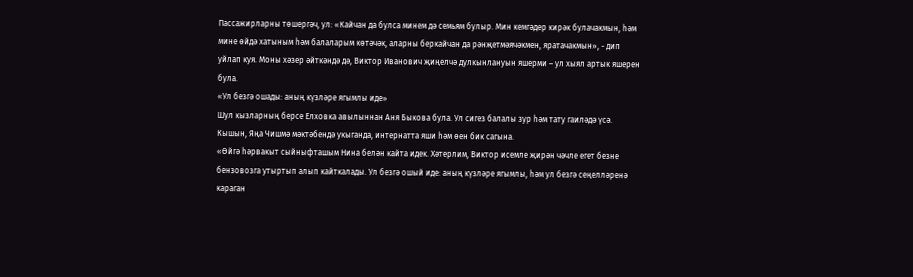Пассажирларны төшергәч, ул: «Кайчан да булса минем дә семьям булыр. Мин кемгәдер кирәк булачакмын, һәм мине өйдә хатыным һәм балаларым көтәчәк, аларны беркайчан да рәнҗетмәячәкмен, яратачакмын», - дип уйлап куя. Моны хәзер әйткәндә дә, Виктор Иванович җиңелчә дулкынлануын яшерми – ул хыял артык яшерен була.
«Ул безгә ошады: аның күзләре ягымлы иде»
Шул кызларның берсе Елховка авылыннан Аня Быкова була. Ул сигез балалы зур һәм тату гаиләдә үсә. Кышын, Яңа Чишмә мәктәбендә укыганда, интернатта яши һәм өен бик сагына.
«Өйгә һәрвакыт сыйныфташым Нина белән кайта идек. Хәтерлим, Виктор исемле җирән чәчле егет безне бензовозга утыртып алып кайткалады. Ул безгә ошый иде: аның күзләре ягымлы, һәм ул безгә сеңелләренә караган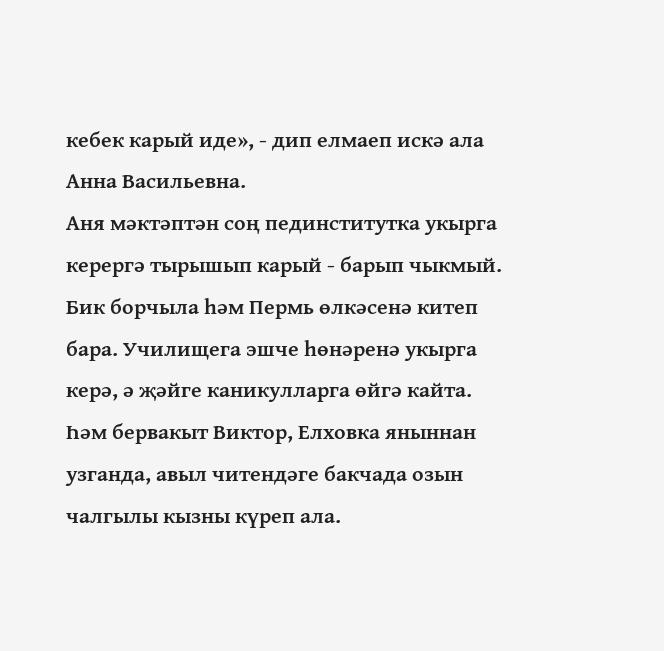кебек карый иде», - дип елмаеп искә ала Анна Васильевна.
Аня мәктәптән соң пединститутка укырга керергә тырышып карый - барып чыкмый. Бик борчыла һәм Пермь өлкәсенә китеп бара. Училищега эшче һөнәренә укырга керә, ә җәйге каникулларга өйгә кайта. Һәм бервакыт Виктор, Елховка яныннан узганда, авыл читендәге бакчада озын чалгылы кызны күреп ала.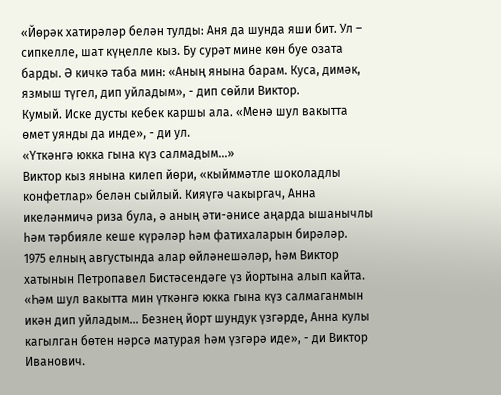«Йөрәк хатирәләр белән тулды: Аня да шунда яши бит. Ул – сипкелле, шат күңелле кыз. Бу сурәт мине көн буе озата барды. Ә кичкә таба мин: «Аның янына барам. Куса, димәк, язмыш түгел, дип уйладым», - дип сөйли Виктор.
Кумый. Иске дусты кебек каршы ала. «Менә шул вакытта өмет уянды да инде», - ди ул.
«Үткәнгә юкка гына күз салмадым...»
Виктор кыз янына килеп йөри, «кыйммәтле шоколадлы конфетлар» белән сыйлый. Кияүгә чакыргач, Анна икеләнмичә риза була, ә аның әти-әнисе аңарда ышанычлы һәм тәрбияле кеше күрәләр һәм фатихаларын бирәләр.
1975 елның августында алар өйләнешәләр, һәм Виктор хатынын Петропавел Бистәсендәге үз йортына алып кайта. «Һәм шул вакытта мин үткәнгә юкка гына күз салмаганмын икән дип уйладым... Безнең йорт шундук үзгәрде, Анна кулы кагылган бөтен нәрсә матурая һәм үзгәрә иде», - ди Виктор Иванович.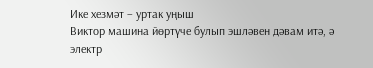Ике хезмәт – уртак уңыш
Виктор машина йөртүче булып эшләвен дәвам итә, ә электр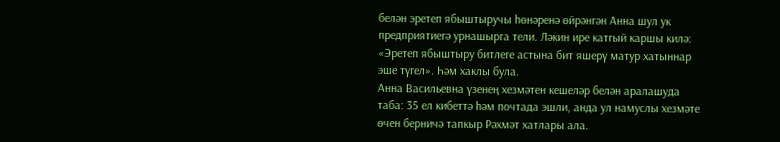белән эретеп ябыштыручы һөнәренә өйрәнгән Анна шул ук предприятиегә урнашырга тели. Ләкин ире катгый каршы килә: «Эретеп ябыштыру битлеге астына бит яшерү матур хатыннар эше түгел». Һәм хаклы була.
Анна Васильевна үзенең хезмәтен кешеләр белән аралашуда таба: 35 ел кибеттә һәм почтада эшли, анда ул намуслы хезмәте өчен берничә тапкыр Рәхмәт хатлары ала.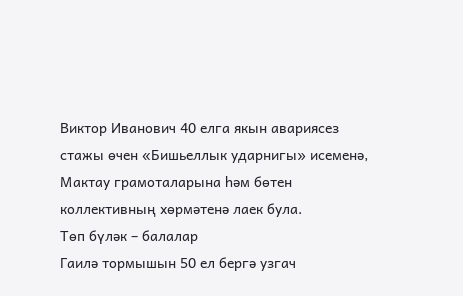Виктор Иванович 40 елга якын авариясез стажы өчен «Бишьеллык ударнигы» исеменә, Мактау грамоталарына һәм бөтен коллективның хөрмәтенә лаек була.
Төп бүләк – балалар
Гаилә тормышын 50 ел бергә узгач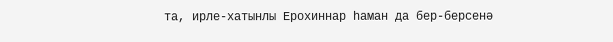та, ирле-хатынлы Ерохиннар һаман да бер-берсенә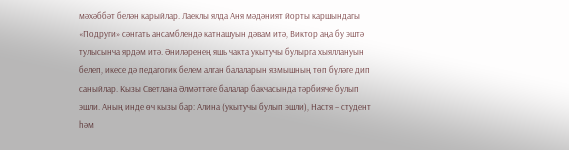мәхәббәт белән карыйлар. Лаеклы ялда Аня мәдәният йорты каршындагы «Подруги» сәнгать ансамблендә катнашуын дәвам итә, Виктор аңа бу эштә тулысынча ярдәм итә. Әниләренең яшь чакта укытучы булырга хыяллануын белеп, икесе дә педагогик белем алган балаларын язмышның төп бүләге дип саныйлар. Кызы Светлана Әлмәттәге балалар бакчасында тәрбияче булып эшли. Аның инде өч кызы бар: Алина (укытучы булып эшли), Настя – студент һәм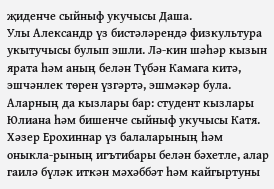җиденче сыйныф укучысы Даша.
Улы Александр үз бистәләрендә физкультура укытучысы булып эшли. Лә-кин шәһәр кызын ярата һәм аның белән Түбән Камага китә, эшчәнлек төрен үзгәртә, эшмәкәр була. Аларның да кызлары бар: студент кызлары Юлиана һәм бишенче сыйныф укучысы Катя.
Хәзер Ерохиннар үз балаларының һәм оныкла-рының игътибары белән бәхетле, алар гаилә бүләк иткән мәхәббәт һәм кайгыртуны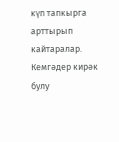күп тапкырга арттырып кайтаралар.
Кемгәдер кирәк булу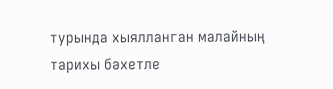турында хыялланган малайның тарихы бәхетле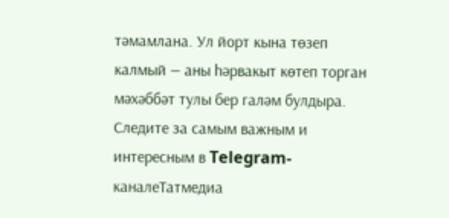тәмамлана. Ул йорт кына төзеп калмый — аны һәрвакыт көтеп торган мәхәббәт тулы бер галәм булдыра.
Следите за самым важным и интересным в Telegram-каналеТатмедиа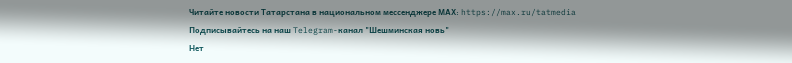Читайте новости Татарстана в национальном мессенджере MАХ: https://max.ru/tatmedia
Подписывайтесь на наш Telegram-канал "Шешминская новь"
Нет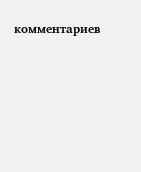комментариев